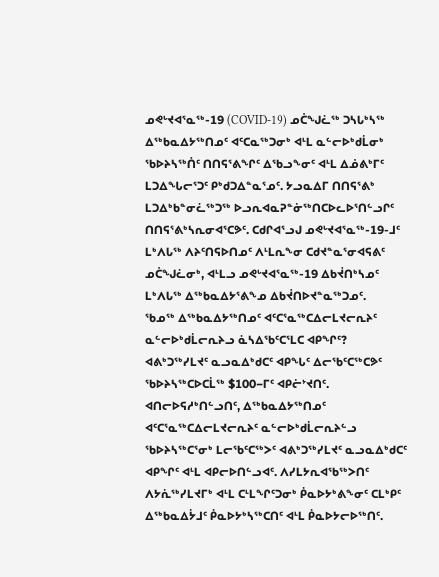ᓄᕙᒡᔪᐊᕐᓇᖅ-19 (COVID-19) ᓄᑖᖑᓛᖅ ᑐᓴᒐᒃᓴᖅ
ᐃᖅᑲᓇᐃᔭᖅᑎᓄᑦ ᐊᑦᑕᓇᖅᑐᓂᒃ ᐊᒻᒪ ᓇᓪᓕᐅᒃᑯᒫᓂᒃ ᖃᐅᔨᓴᖅᑏᑦ ᑎᑎᕋᕐᕕᖏᑦ ᐃᖃᓗᖕᓂᑦ ᐊᒻᒪ ᐃᓅᕕᒃᒥᑦ ᒪᑐᐃᖓᓕᕐᑐᑦ ᑭᒃᑯᑐᐃᓐᓇᕐᓄᑦ. ᔭᓗᓇᐃᒥ ᑎᑎᕋᕐᕕᒃ ᒪᑐᐃᒃᑲᓐᓂᓛᖅᑐᖅ ᐅᓗᕆᐊᓇᕈᓐᓃᖅᑎᑕᐅᓚᐅᕐᑎᓪᓗᒋᑦ ᑎᑎᕋᕐᕕᒃᓴᕆᓂᐊᕐᑕᕗᑦ. ᑕᑯᒋᐊᕐᓗᒍ ᓄᕙᒡᔪᐊᕐᓇᖅ-19-ᒧᑦ ᒪᒃᐱᒐᖅ ᐱᔨᑦᑎᕋᐅᑎᓄᑦ ᐱᒻᒪᕆᖕᓂ ᑕᑯᔪᓐᓇᕐᓂᐊᕋᕕᑦ ᓄᑖᖑᓛᓂᒃ, ᐊᒻᒪᓗ ᓄᕙᒡᔪᐊᕐᓇᖅ-19 ᐃᑲᔫᑎᒃᓴᓄᑦ ᒪᒃᐱᒐᖅ ᐃᖅᑲᓇᐃᔭᕐᕕᖕᓄ ᐃᑲᔫᑎᐅᔪᓐᓇᖅᑐᓄᑦ.
ᖃᓄᖅ ᐃᖅᑲᓇᐃᔭᖅᑎᓄᑦ ᐊᑦᑕᕐᓇᖅᑕᐃᓕᒪᔪᓕᕆᔨᑦ ᓇᓪᓕᐅᒃᑯᒫᓕᕆᔨᓗ ᓈᓴᐃᖃᑦᑕᕐᒪᑕ ᐊᑭᖏᑦ?
ᐊᕕᒃᑐᖅᓯᒪᔪᑦ ᓇᓗᓇᐃᒃᑯᑕᑦ ᐊᑭᖓᑦ ᐃᓕᖃᑦᑕᖅᑕᕗᑦ ᖃᐅᔨᓴᖅᑕᐅᑕᒫᖅ $100−ᒥᑦ ᐊᑭᓖᔾᔪᑎᑦ.
ᐊᑎᓕᐅᕋᓱᒃᑎᓪᓗᑎᑦ, ᐃᖅᑲᓇᐃᔭᖅᑎᓄᑦ ᐊᑦᑕᕐᓇᖅᑕᐃᓕᒪᔪᓕᕆᔨᑦ ᓇᓪᓕᐅᒃᑯᒫᓕᕆᔨᓪᓗ ᖃᐅᔨᓴᖅᑕᕐᓂᒃ ᒪᓕᖃᑦᑕᖅᐳᑦ ᐊᕕᒃᑐᖅᓯᒪᔪᑦ ᓇᓗᓇᐃᒃᑯᑕᑦ ᐊᑭᖏᑦ ᐊᒻᒪ ᐊᑭᓕᐅᑎᓪᓗᐊᑦ. ᐱᓯᒪᔭᕆᐊᖃᖅᐳᑎᑦ ᐱᔭᕇᖅᓯᒪᔪᒥᒃ ᐊᒻᒪ ᑕᒻᒪᖏᑦᑐᓂᒃ ᑮᓇᐅᔭᒃᕕᖕᓂᑦ ᑕᒪᒃᑭᑦ ᐃᖅᑲᓇᐃᔮᒧᑦ ᑮᓇᐅᔭᒃᓴᖅᑕᑎᑦ ᐊᒻᒪ ᑮᓇᐅᔭᓕᐅᖅᑎᑦ.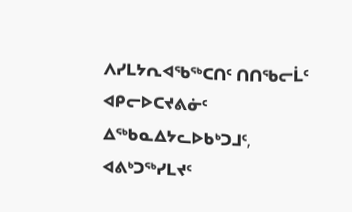ᐱᓯᒪᔭᕆᐊᖃᖅᑕᑎᑦ ᑎᑎᖃᓕᒫᑦ ᐊᑭᓕᐅᑕᔪᕕᓃᑦ ᐃᖅᑲᓇᐃᔭᓚᐅᑲᒃᑐᒧᑦ, ᐊᕕᒃᑐᖅᓯᒪᔪᑦ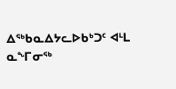ᐃᖅᑲᓇᐃᔭᓚᐅᑲᒃᑐᑦ ᐊᒻᒪ ᓇᖕᒥᓂᖅ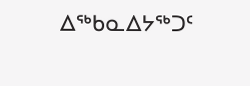ᐃᖅᑲᓇᐃᔭᖅᑐᑦ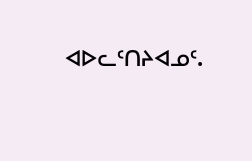ᐊᐅᓚᑦᑎᔨᐊᓄᑦ.